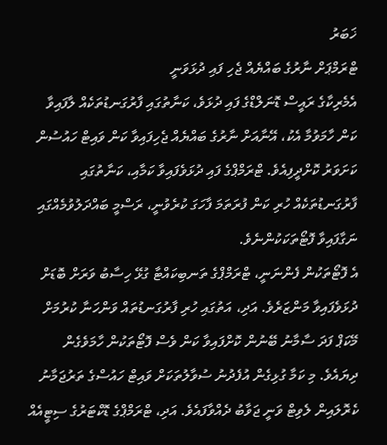ޚަބަރު
ޓްރަމްޕަށް ނާރުގެ ބައްޔެއް ޖެހި ފައި ދުޅަވަނީ
އެމެރިކާގެ ރައީސް ޑޮނަލްޑްގެ ފައި ދުޅަވެ، ކަނާތުގައި ފާރުގަނޑުތަކެއް ލާފައިވާ ކަން ހާމަވުމާ އެކު، އޭނާއަށް ނާރުގެ ބައްޔެއް ޖެހިފައިވާ ކަން ވައިޓް ހައުސުން ކަށަވަރު ކޮށްދީފިއެވެ. ޓްރަމްޕްގެ ފައި ދުޅަވެފައިވާ ކަމާއި، ކަނާތުގައި ފާރުގަނޑުތަކެއް ހުރި ކަން ފުރަތަމަ ފާހަގަ ކުރެވުނީ، ރަސްމީ ބައްދަލުވުމެއްގައި ނަގާފައިވާ ފޮޓޯތަކަކުންނެވެ.
އެ ފޮޓޯތަކުން ފެންނަނީ، ޓްރަމްޕްގެ ތަނބިކައްޓާ ގުޅޭ ހިސާބު ވަރަށް ބޮޑަށް ދުޅަވެފައިވާ މަންޒަރެވެ. އަދި، އަތުގައި ހުރި ފާރުގަނޑުތައް ވަންހަނާ ކުރުމަށް މޭކަޕް ފަދަ ސާމާނު ބޭނުން ކޮށްފައިވާ ކަން ވެސް ފޮޓޯތަކުން ހާމަވެގެން ދިޔައެވެ. މި ކަމާ ގުޅިގެން އުފެދުނު ސުވާލުތަކަށް ވައިޓް ހައުސްގެ ތަރުޖަމާނު ކެރޮލައިން ލެވިޓް ވަނީ ޖަވާބު ދެއްވާފައެވެ. އަދި، ޓްރަމްޕްގެ ޑޮކްޓަރުގެ ސިޓީއެއް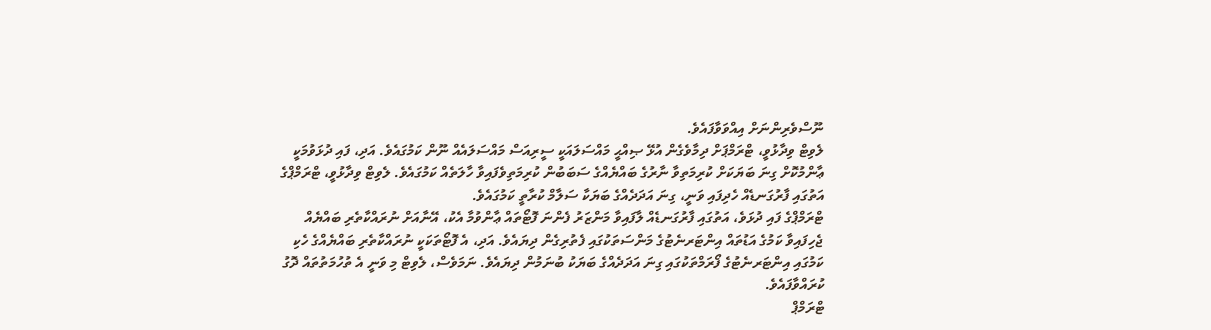ނޫސްވެރިންނަށް އިއްވަވާފައެވެ.
ލެވިޓް ވިދާޅުވީ، ޓްރަމްޕަށް ދިމާވެގެން އުޅޭ ޞިއްޙީ މައްސަލައަކީ ސީރިއަސް މައްސަލައެއް ނޫން ކަމުގައެވެ. އަދި، ފައި ދުޅަވުމަކީ ޢާންމުކޮށް ގިނަ ބަޔަކަށް ކުރިމަތިވާ ނާރުގެ ބައްޔެއްގެ ސަބަބުން ކުރިމަތިވެފައިވާ ހާލަތެއް ކަމުގައެވެ. ލެވިޓް ވިދާޅުވީ، ޓްރަމްޕްގެ އަތުގައި ފާރުގަނޑެއް ހެދިފައި ވަނީ، ގިނަ އަދަދެއްގެ ބަޔަކާ ސަލާމް ކުރާތީ ކަމުގައެވެ.
ޓްރަމްޕްގެ ފައި ދުޅަވެ، އަތުގައި ފާރުގަނޑެއް ލާފައިވާ މަންޒަރު ފެންނަ ފޮޓޯތައް ޢާންވުމާ އެކު، އޭނާއަށް ނުރައްކާތެރި ބައްޔެއް ޖެހިފައިވާ ކަމުގެ އަޑުތައް އިންޓަރނެޓުގެ މަންސަތަކުގައި ފެތުރިގެން ދިޔައެވެ. އަދި، އެ ފޮޓޯތަކަކީ ނުރައްކާތެރި ބައްޔެއްގެ ހެކި ކަމުގައި އިންޓަރނެޓުގެ ފޯރަމްތަކުގައި ގިނަ އަދަދެއްގެ ބަޔަކު ބުނަމުން ދިޔައެވެ. ނަމަވެސް، ލެވިޓް މި ވަނީ އެ ތުހުމަތުތައް ދޮގު ކުރައްވާފައެވެ.
ޓްރަމްޕް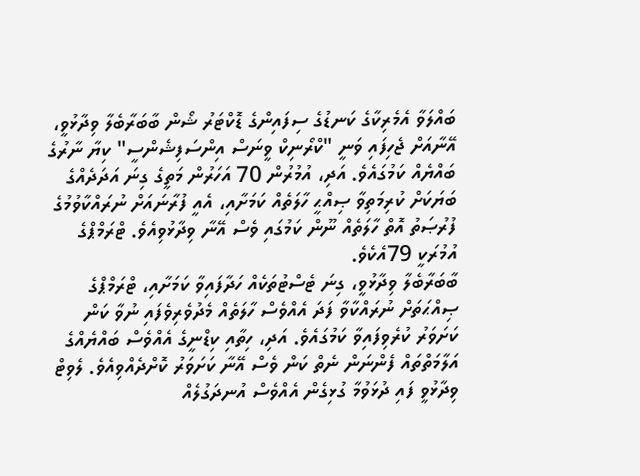ބައްލަވާ އެމެރިކާގެ ކަނޑުގެ ސިފައިންގެ ޑޮކްޓަރު ޝޯން ބާބަރާބެލާ ވިދާޅުވީ، އޭނާއަށް ޖެހިފައި ވަނީ "ކްރޯނިކް ވީނަސް އިންސަފިޝެންސީ" ކިޔާ ނާރުގެ ބައްޔެއް ކަމުގައެވެ. އަދި، އުމުރުން 70 އަހަރުން މަތީގެ ގިނަ އަދަދެއްގެ ބަޔަކަށް ކުރިމަތިވާ ޞިއްޙީ ހާލަތެއް ކަމަށާއި، އެއީ ފުރާނައަށް ނުރައްކާވުމުގެ ފުރުޞަތު އޮތް ހާލަތެއް ނޫން ކަމުގައި ވެސް އޭނާ ވިދާޅުވިއެވެ. ޓްރަމްޕްގެ އުމުރަކީ 79އެކެވެ.
ބާބަރާބެލާ ވިދާޅުވީ، ގިނަ ޓެސްޓުތަކެއް ހަދާފައިވާ ކަމަށާއި، ޓްރަމްޕްގެ ޞިއްޙަތަށް ނުރައްކާވާ ފަދަ އެއްވެސް ހާލަތެއް މެދުވެރިވެފައި ނުވާ ކަން ކަށަވަރު ކުރެވިފައިވާ ކަމުގައެވެ. އަދި، ހިތާއި ކިޑްނީގެ އެއްވެސް ބައްޔެއްގެ އަލާމަތްތައް ފެންނަން ނެތް ކަން ވެސް އޭނާ ކަށަވަރު ކޮށްދެއްވިއެވެ. ލެވިޓް ވިދާޅުވީ ފައި ދުޅަވުމާ ގުޅިގެން އެއްވެސް އުނދަގުލެއް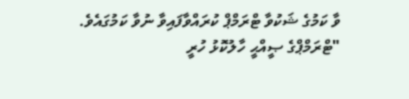ވާ ކަމުގެ ޝަކުވާ ޓްރަމްޕް ކުރައްވާފައިވާ ނުވާ ކަމުގައެވެ. "ޓްރަމްޕްގެ ޞީއްޙީ ހާލުކޮޅު ހުރީ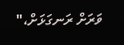ވަރަށް ރަނގަޅަށް،"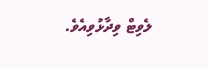ލެވިޓް ވިދާޅުވިއެވެ.